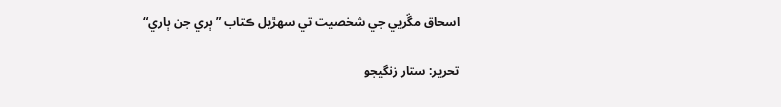اسحاق مڱريي جي شخصيت تي سهڙيل ڪتاب ”ٻري جن ٻاري“

تحرير: ستار زنگيجو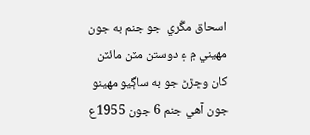اسحاق مڱري  جو جنم به جون مهيني ۾ ۽ دوستن مٽن مائٽن کان وڇڙڻ جو به ساڳيو مهينو جون آهي جنم 6 جون 1955ع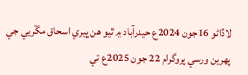لاڏاڻو 16جون 2024ع حيدرآباد ۾ ٿيو هن ڀيري اسحاق مڱريي جي پهرين ورسي پروگرام 22 جون 2025ع تي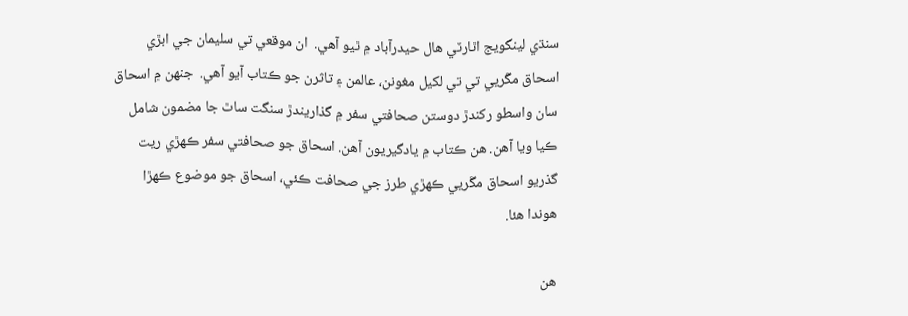سنڌي لينگويج اٿارٽي هال حيدرآباد ۾ ٿيو آهي.  ان موقعي تي سليمان جي ابڙي اسحاق مڱريي تي تي لکيل مغونن، عالمن ۽ تاثرن جو ڪتاب آيو آهي.  جنهن ۾ اسحاق سان واسطو رکندڙ دوستن صحافتي سفر ۾ گذاريندڙ سنگت ساٿ جا مضمون شامل ڪيا ويا آهن. هن ڪتاب ۾ يادگيريون آهن. اسحاق جو صحافتي سفر ڪهڙي ريت گذريو اسحاق مڱريي ڪهڙي طرز جي صحافت ڪئي، اسحاق جو موضوع ڪهڙا هوندا هئا.

هن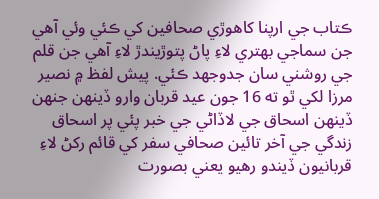ڪتاب جي ارپنا کاهوڙي صحافين کي ڪئي وئي آهي جن سماجي بهتري لاءِ پاڻ پتوڙيندڙ لاءِ آهي جن قلم جي روشني سان جدوجهد ڪئي. پيش لفظ ۾ نصير مرزا لکي ٿو ته 16 جون عيد قربان وارو ڏينهن جنهن ڏينهن اسحاق جي لاڏاڻي جي خبر پئي پر اسحاق زندگي جي آخر تائين صحافي سفر کي قائم رکڻ لاءِ قربانيون ڏيندو رهيو يعني بصورت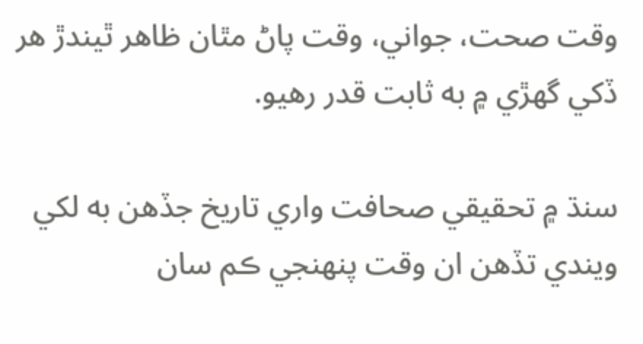وقت صحت، جواني، وقت پاڻ مٿان ظاهر ٿيندڙ هر ڏکي گهڙي ۾ به ثابت قدر رهيو.

سنڌ ۾ تحقيقي صحافت واري تاريخ جڏهن به لکي ويندي تڏهن ان وقت پنهنجي ڪم سان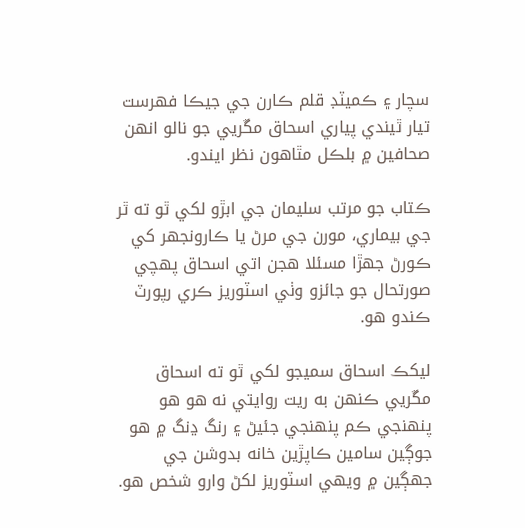سچار ۽ ڪميٽڊ قلم ڪارن جي جيڪا فهرست تيار ٿيندي پياري اسحاق مڱريي جو نالو انهن صحافين ۾ بلڪل مٿاهون نظر ايندو.

ڪتاب جو مرتب سليمان جي ابڙو لکي ٿو ته ٿر جي بيماري، مورن جي مرڻ يا ڪارونجهر کي ڪورڻ جهڙا مسئلا هجن اتي اسحاق پهچي صورتحال جو جائزو وٺي اسٽوريز ڪري رپورٽ ڪندو هو.

ليکڪ اسحاق سميجو لکي ٿو ته اسحاق مڱريي ڪنهن به ريت روايتي نه هو هو پنهنجي ڪم پنهنجي جئيڻ ۽ رنگ ڍنگ ۾ هو جوڳين سامين ڪاپڙين خانه بدوشن جي جهڳين ۾ ويهي اسٽوريز لکڻ وارو شخص هو.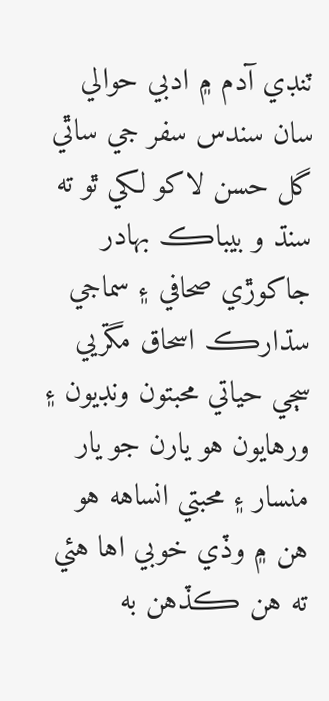ٽنڊي آدم ۾ ادبي حوالي سان سندس سفر جي ساٿي گل حسن لاکو لکي ٿو ته سنڌ و بيباڪ بهادر جاکوڙي صحافي ۽ سماجي سڌارڪ اسحاق مڱريي سڄي حياتي محبتون ونڊيون ۽ ورهايون هو يارن جو يار منسار ۽ محبتي انساهه هو هن ۾ وڏي خوبي اها هئي ته هن ڪڏهن به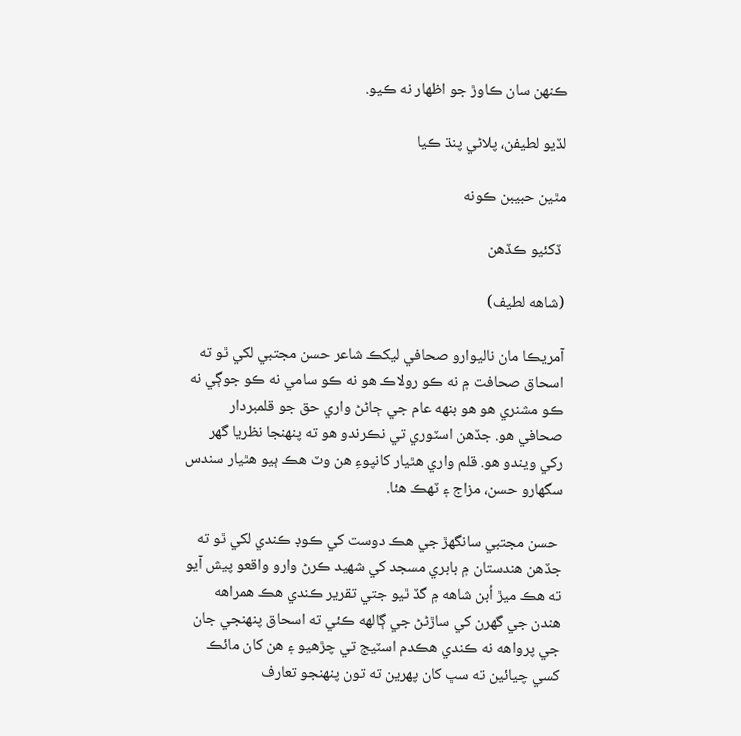ڪنهن سان ڪاوڙ جو اظهار نه ڪيو.

لڏيو لطيفن، پلاڻي پنڌ ڪيا

مٿين حبيبن ڪونه

 ڏکئيو ڪڏهن

(شاهه لطيف)

آمريڪا مان ناليوارو صحافي ليکڪ شاعر حسن مجتبي لکي ٿو ته اسحاق صحافت ۾ نه ڪو رولاڪ هو نه ڪو سامي نه ڪو جوڳي نه ڪو مشنري هو هو بنهه عام جي ڄاڻڻ واري حق جو قلمبردار صحافي هو. جڏهن اسٽوري تي نڪرندو هو ته پنهنجا نظريا گهر رکي ويندو هو. قلم واري هٿيار کانپوءِ هن وٽ هڪ ٻيو هٿيار سندس سگهارو حسن، مزاج ۽ ٽهڪ هئا.

 حسن مجتبي سانگهڙ جي هڪ دوست کي ڪوڊ ڪندي لکي ٿو ته جڏهن هندستان ۾ بابري مسجد کي شهيد ڪرڻ وارو واقعو پيش آيو ته هڪ ميڙ اُبن شاهه ۾ گڏ ٿيو جتي تقرير ڪندي هڪ همراهه هندن جي گهرن کي ساڙڻڻ جي ڳالهه ڪئي ته اسحاق پنهنجي جان جي پرواهه نه ڪندي هڪدم اسٽيج تي چڙهيو ۽ هن کان مائڪ کسي چيائين ته سڀ کان پهرين ته تون پنهنجو تعارف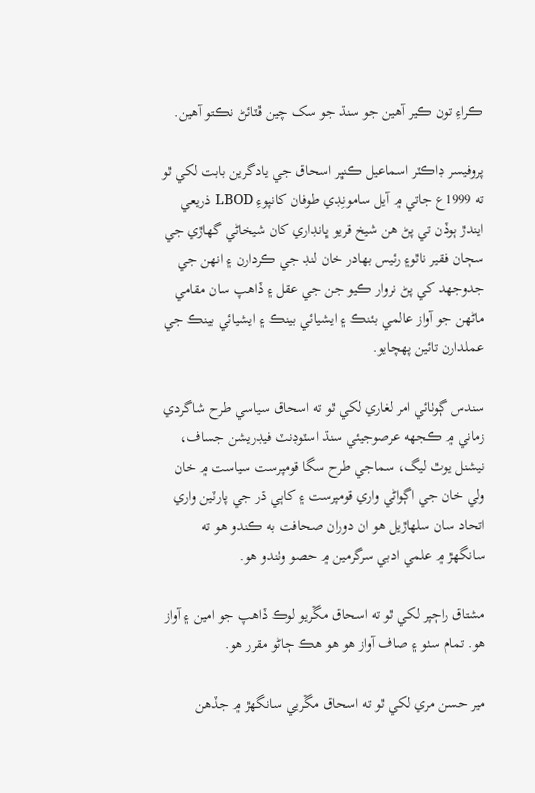ڪراءِ تون ڪير آهين جو سنڌ جو سک چين ڦٽائڻ نڪتو آهين.

پروفيسر ڊاڪٽر اسماعيل ڪنڀر اسحاق جي يادگرين بابت لکي ٿو ته 1999ع جاتي ۾ آيل سامونِڊي طوفان کانپوءِ LBOD ذريعي ايندڙ ٻوڏن تي پڻ هن شيخ قريو ڀانڊاري کان شيخاڻي گهاڙي جي سڄان فقير ناٿو۽ رئيس بهادر خان لنڊ جي ڪردارن ۽ انهن جي جدوجهد کي پڻ نروار ڪيو جن جي عقل ۽ ڏاهپ سان مقامي ماڻهن جو آواز عالمي بئنڪ ۽ ايشيائي بينڪ ۽ ايشيائي بينڪ جي عملدارن تائين پهچايو.

سندس ڳوٺائي امر لغاري لکي ٿو ته اسحاق سياسي طرح شاگردي زماني ۾ ڪجهه عرصوجيئي سنڌ اسٽوڊنٽ فيڊريشن جساف، نيشنل يوٿ ليگ، سماجي طرح سگا قومپرست سياست ۾ خان ولي خان جي اڳواڻي واري قومپرست ۽ کاٻي ڌر جي پارٽين واري اتحاد سان سلهاڙيل هو ان دوران صحافت به ڪندو هو ته سانگهڙ ۾ علمي ادبي سرگرمين ۾ حصو وٺندو هو.

مشتاق راڄپر لکي ٿو ته اسحاق مڱريو لوڪ ڏاهپ جو امين ۽ آواز هو. تمام سٺو ۽ صاف آواز هو هو هڪ ڄاڻو مقرر هو.

مير حسن مري لکي ٿو ته اسحاق مڱريي سانگهڙ ۾ جڏهن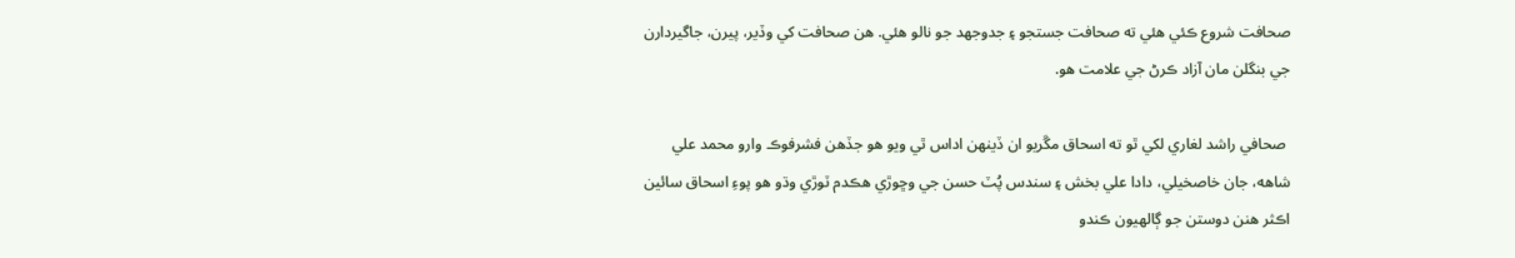صحافت شروع ڪئي هئي ته صحافت جستجو ۽ جدوجهد جو نالو هئي. هن صحافت کي وڏير، پيرن، جاگيردارن جي بنگلن مان آزاد ڪرڻ جي علامت هو.

 صحافي راشد لغاري لکي ٿو ته اسحاق مڱريو ان ڏينهن اداس ٿي ويو هو جڏهن فشرفوڪ وارو محمد علي شاهه، جان خاصخيلي، دادا علي بخش ۽ سندس پُٽ حسن جي وڇوڙي هڪدم ٽوڙي وڌو هو پوءِ اسحاق سائين اڪثر هنن دوستن جو ڳالهيون ڪندو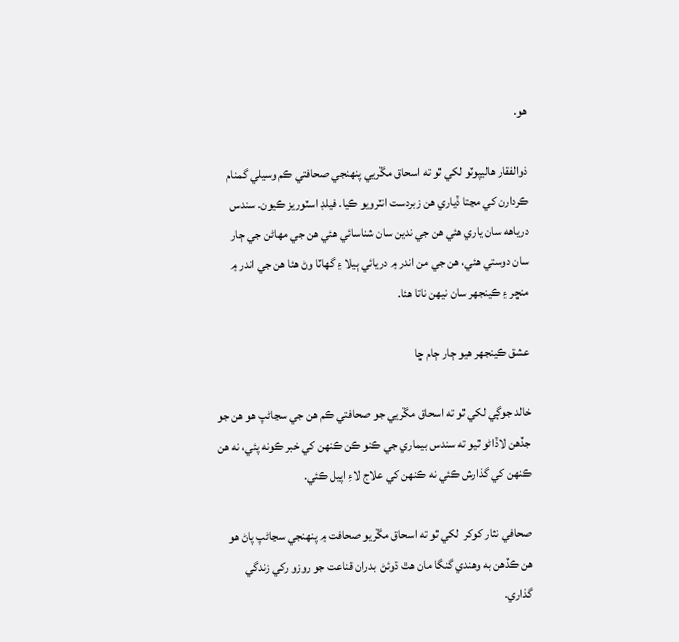هو.

ذوالفقار هاليپوٽو لکي ٿو ته اسحاق مڱريي پنهنجي صحافتي ڪم وسيلي گمنام ڪردارن کي مڃتا ڏياري هن زبردست انٽرويو ڪيا. فيلڊ اسٽوريز ڪيون. سندس درياهه سان ياري هئي هن جي ندين سان شناسائي هئي هن جي مهاڻن جي ڄار سان دوستي هئي، هن جي من اندر ۾ دريائي ٻيلا ۽ گهاٽا وڻ هئا هن جي اندر ۾ منڇر ۽ ڪينجهر سان نيهن ناتا هئا.

عشق ڪينجهر هيو ڄار ڄام ڇا

خالد جوڳي لکي ٿو ته اسحاق مڱريي جو صحافتي ڪم هن جي سڃاڻپ هو هن جو جڏهن لاڏاڻو ٿيو ته سندس بيماري جي ڪنو ڪن ڪنهن کي خبر ڪونه پئي، نه هن ڪنهن کي گذارش ڪئي نه ڪنهن کي علاج لاءِ اپيل ڪئي.

صحافي نثار کوکر  لکي ٿو ته اسحاق مڱريو صحافت ۾ پنهنجي سڃاڻپ پاڻ هو هن ڪڏهن به وهندي گنگا مان هٿ ڌوئڻ  بدران قناعت جو روزو رکي زندگي گذاري.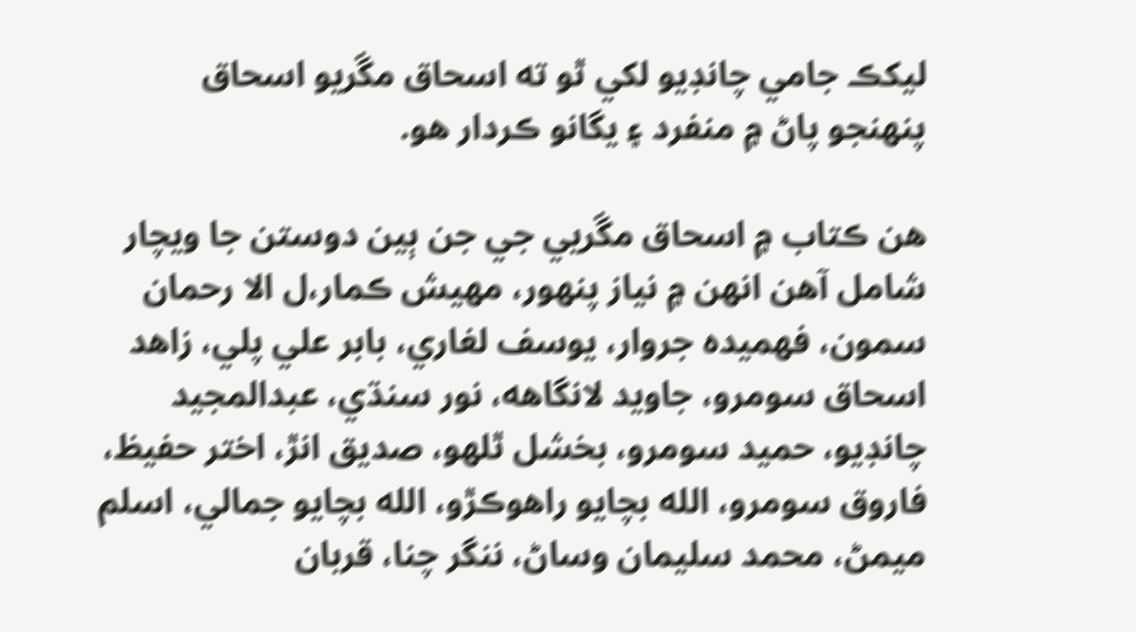ليکڪ جامي چانڊيو لکي ٿو ته اسحاق مڱريو اسحاق پنهنجو پاڻ ۾ منفرد ۽ يگانو ڪردار هو.

هن ڪتاب ۾ اسحاق مڱريي جي جن ٻين دوستن جا ويچار شامل آهن انهن ۾ نياز پنهور، مهيش ڪمار،ل الا رحمان سمون، فهميده جروار، يوسف لغاري، بابر علي پلي، زاهد اسحاق سومرو، جاويد لانگاهه، نور سنڌي، عبدالمجيد چانڊيو، حميد سومرو، بخشل ٿلهو، صديق انڙ، اختر حفيظ، فاروق سومرو، الله بچايو راهوڪڙو، الله بچايو جمالي، اسلم ميمڻ، محمد سليمان وساڻ، ننگر چنا، قربان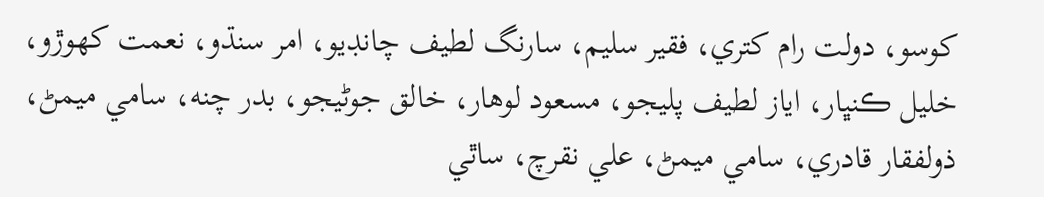کوسو، دولت رام کتري، فقير سليم، سارنگ لطيف چانڊيو، امر سنڌو، نعمت کهوڙو، خليل ڪنڀار، اياز لطيف پليجو، مسعود لوهار، خالق جوڻيجو، بدر چنه، سامي ميمڻ، ذولفقار قادري، سامي ميمڻ، علي نقرچ، ساٿي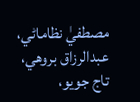مصطفيٰ نظاماڻي، عبدالرزاق بروهي، تاج جويو،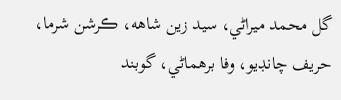گل محمد ميراڻي، سيد زين شاهه، ڪرشن شرما، حريف چانڊيو، وفا برهماڻي، گوبند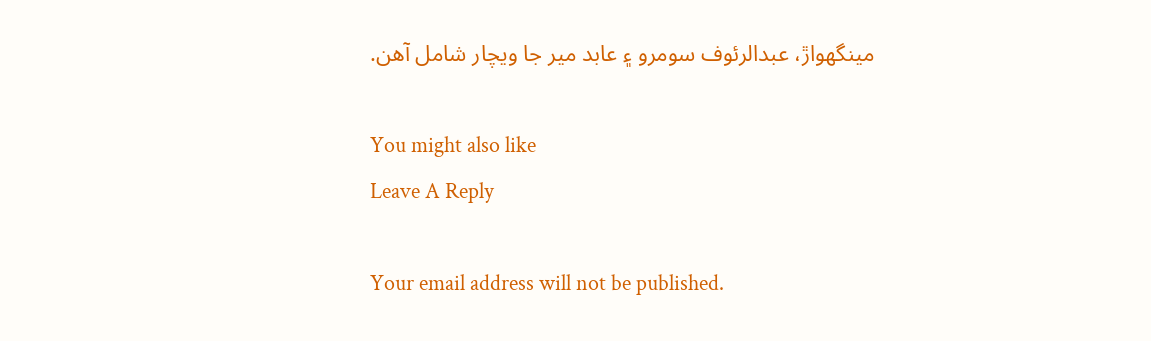مينگهواڙ، عبدالرئوف سومرو ۽ عابد مير جا ويچار شامل آهن.

You might also like
Leave A Reply

Your email address will not be published.